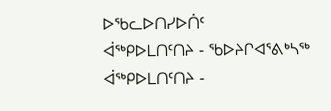ᐅᖃᓚᐅᑎᓯᐅᑏᑦ
ᐋᖅᑭᐅᒪᑎᑦᑎᔨ - ᖃᐅᔨᒋᐊᕐᕕᒃᓴᖅ
ᐋᖅᑭᐅᒪᑎᑦᑎᔨ -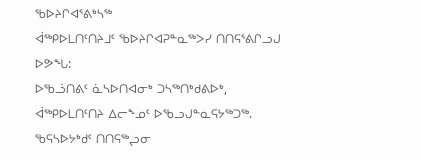ᖃᐅᔨᒋᐊᕐᕕᒃᓴᖅ
ᐋᖅᑭᐅᒪᑎᑦᑎᔨᒧᑦ ᖃᐅᔨᒋᐊᕈᓐᓇᖅᐳᓯ ᑎᑎᕋᕐᕕᒋᓗᒍ ᐅᕗᖓ:
ᐅᖃᓘᑎᕕᑦ ᓈᓴᐅᑎᐊᓂᒃ ᑐᓴᖅᑎᒃᑯᕕᐅᒃ, ᐋᖅᑭᐅᒪᑎᑦᑎᔨ ᐃᓕᖕᓄᑦ ᐅᖃᓗᒍᓐᓇᕋᔭᖅᑐᖅ.
ᖃᕋᓴᐅᔭᒃᑯᑦ ᑎᑎᕋᖅᖢᓂ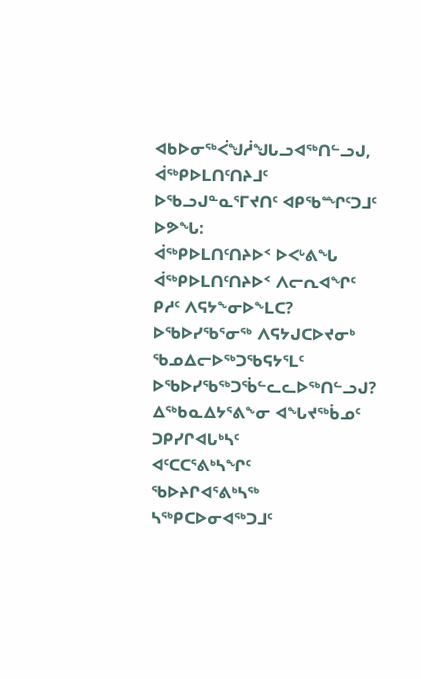ᐊᑲᐅᓂᖅᐹᖑᓲᖑᒐᓗᐊᖅᑎᓪᓗᒍ, ᐋᖅᑭᐅᒪᑎᑦᑎᔨᒧᑦ ᐅᖃᓗᒍᓐᓇᕐᒥᔪᑎᑦ ᐊᑭᖃᙱᑦᑐᒧᑦ ᐅᕗᖓ:
ᐋᖅᑭᐅᒪᑎᑦᑎᔨᐅᑉ ᐅᐸᒡᕕᖓ ᐋᖅᑭᐅᒪᑎᑦᑎᔨᐅᑉ ᐱᓕᕆᐊᖏᑦ
ᑭᓱᑦ ᐱᕋᔭᖕᓂᐅᖕᒪᑕ? ᐅᖃᐅᓯᖃᕐᓂᖅ ᐱᕋᔭᒍᑕᐅᔪᓂᒃ
ᖃᓄᐃᓕᐅᖅᑐᖃᕋᔭᕐᒪᑦ ᐅᖃᐅᓯᖃᖅᑐᖄᓪᓚᓚᐅᖅᑎᓪᓗᒍ? ᐃᖅᑲᓇᐃᔭᕐᕕᖕᓂ ᐊᖓᔪᖅᑳᓄᑦ ᑐᑭᓯᒋᐊᒐᒃᓴᑦ
ᐊᑦᑕᑕᕐᕕᒃᓴᖏᑦ
ᖃᐅᔨᒋᐊᕐᕕᒃᓴᖅ
ᓴᖅᑭᑕᐅᓂᐊᖅᑐᒧᑦ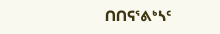ᑎᑎᕋᕐᕕᒃᓴᑦ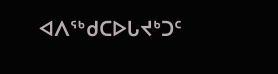ᐊᐱᖅᑯᑕᐅᒐᔪᒃᑐᑦ